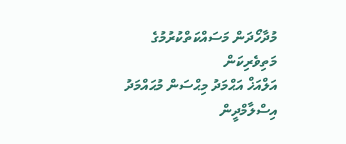މުދާހޯދަން މަސައްކަތްކުރުމުގެ މަތިވެރިކަން
އަލްއަޚް އަޙްމަދު މިޙްސަން މުޙައްމަދު
އިސްލާމްދީން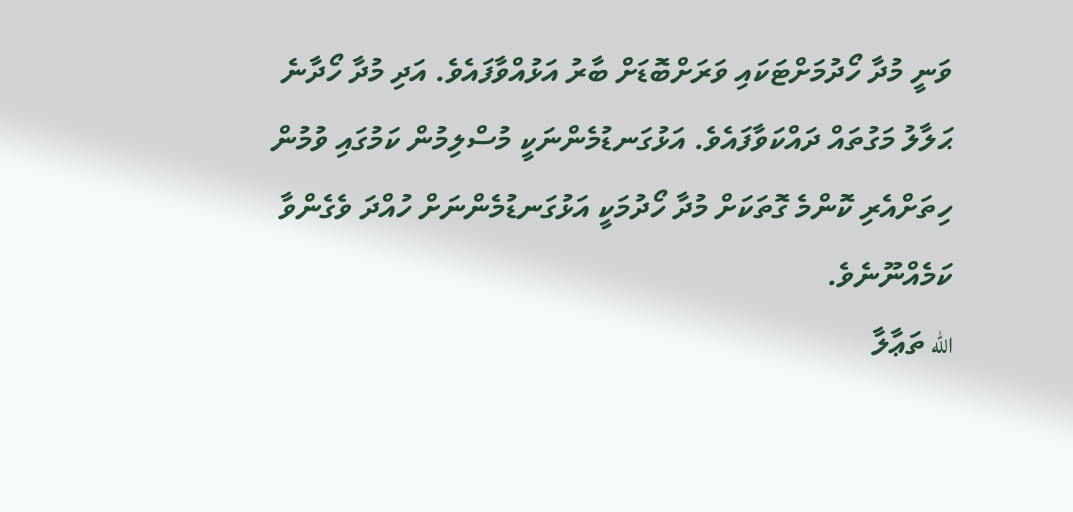ވަނީ މުދާ ހޯދުމަށްޓަކައި ވަރަށްބޮޑަށް ބާރު އަޅުއްވާފައެވެ. އަދި މުދާ ހޯދާނެ ޙަލާލު މަގުތައް ދައްކަވާފައެވެ. އަޅުގަނޑުމެންނަކީ މުސްލިމުން ކަމުގައި ވުމުން ހިތަށްއެރި ކޮންމެ ގޮތަކަށް މުދާ ހޯދުމަކީ އަޅުގަނޑުމެންނަށް ހުއްދަ ވެގެންވާ ކަމެއްނޫނެވެ.
الله ތަޢާލާ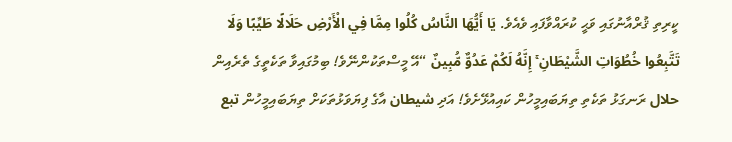ކީރިތި ޤުރްއާނުގައި ވަޙީ ކުރައްވާފައި ވެއެވެ. يَا أَيُّهَا النَّاسُ كُلُوا مِمَّا فِي الْأَرْضِ حَلَالًا طَيِّبًا وَلَا تَتَّبِعُوا خُطُوَاتِ الشَّيْطَانِ ۚ إِنَّهُ لَكُمْ عَدُوٌّ مُّبِينٌ “އޭ މީސްތަކުންނޭވެ! ބިމުގައިވާ ތަކެތީގެ ތެރެއިން حلال ރަނގަޅު ތަކެތި ތިޔަބައިމީހުން ކައިއުޅޭށެވެ! އަދި شيطان އާގެ ފިޔަވަޅުތަކަށް ތިޔަބައިމީހުން تبع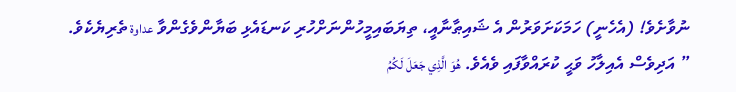ނުވާށެވެ! (އެހެނީ) ހަމަކަށަވަރުން އެ ޝައިޠާނާއީ، ތިޔަބައިމީހުންނަށްހުރި ކަނޑައެޅި ބަޔާންވެގެންވާ عداوة ތެރިޔެކެވެ. ” އަދިވެސް އެއިލާހު ވަޙީ ކުރައްވާފައި ވެއެވެ. هُوَ الَّذِي جَعَلَ لَكُمُ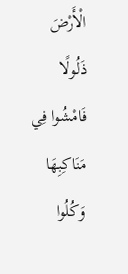الْأَرْضَ ذَلُولًا فَامْشُوا فِي مَنَاكِبِهَا وَكُلُوا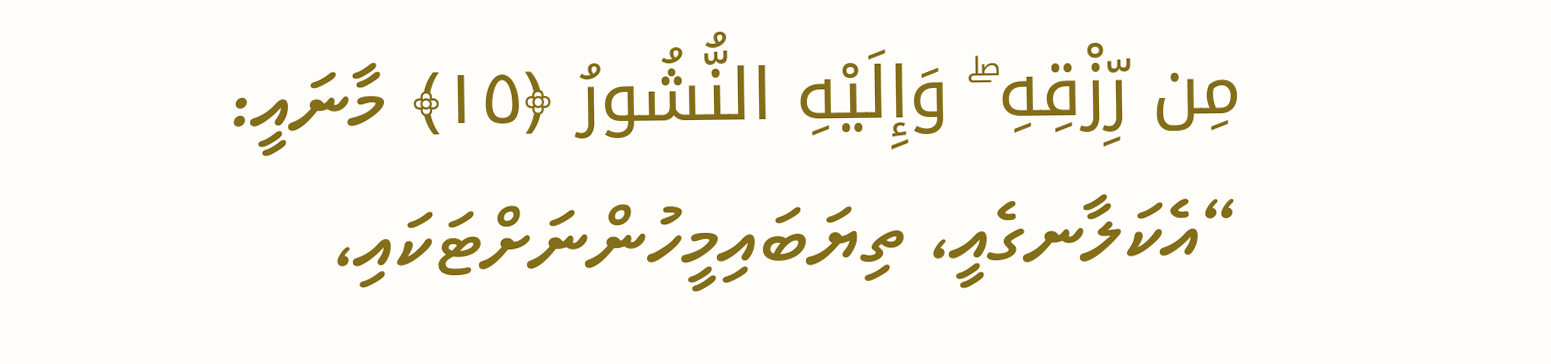مِن رِّزْقِهِ ۖ وَإِلَيْهِ النُّشُورُ ﴿١٥﴾ މާނައީ: “އެކަލާނގެއީ، ތިޔަބައިމީހުންނަށްޓަކައި،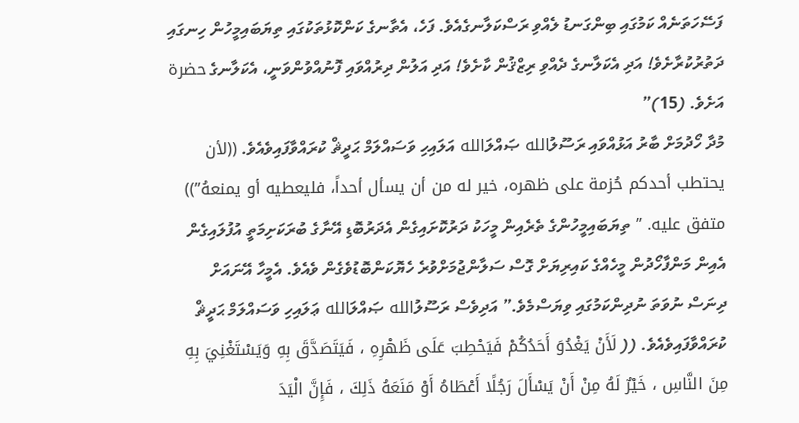ފަސޭހަތަނެއް ކަމުގައި ބިންގަނޑު ލެއްވި ރަސްކަލާނގެއެވެ. ފަހެ، އެތާނގެ ކަންކޮޅުތަކުގައި ތިޔަބައިމީހުން ހިނގައި ދަތުރުކުރާށެވެ! އަދި އެކަލާނގެ ދެއްވި ރިޒްޤުން ކާށެވެ! އަދި އަލުން ދިރުއްވައި ފޮނުއްވުންވަނީ، އެކަލާނގެ حضرة އަށެވެ. (15)”
މުދާ ހޯދުމަށް ބާރު އަޅުއްވައި ރަސޫލުالله ޞައްލަالله އަލައިހި ވަސައްލަމް ޙަދީޘް ކުރައްވާފައިވެއެވެ. ((لأن يحتطب أحدكم حُزمة على ظهره، خير له من أن يسأل أحداً، فليعطيه أو يمنعهُ”)) متفق عليه. ” ތިޔަބައިމީހުންގެ ތެރެއިން މީހަކު ދަރުކޮށައިގެން އެދަރުބޮޑި އޭނާގެ ބުރަކަށިމަތީ އުފުލައިގެން އެއިން މަންފާހޯދުން މީހެއްގެ ކައިރިޔަށް ގޮސް ސަލާންޖުމަށްވުރެ ހެޔޮކަންބޮޑުވެގެން ވެއެވެ. އެމީހާ އޭނައަށް ދިނަސް ނުވަތަ ނުދިންކަމުގައި ވިޔަސްމެވެ.” އަދިވެސް ރަސޫލުالله ޞައްލަالله ޢަލައިހި ވަސައްލަމް ޙަދީޘް ކުރައްވާފައިވެއެވެ. (( لَأَنْ يَغْدُوَ أَحَدُكُمْ فَيَحْطِبَ عَلَى ظَهْرِهِ ، فَيَتَصَدَّقَ بِهِ وَيَسْتَغْنِيَ بِهِ مِنَ النَّاسِ ، خَيْرٌ لَهُ مِنْ أَنْ يَسْأَلَ رَجُلًا أَعْطَاهُ أَوْ مَنَعَهُ ذَلِكَ ، فَإِنَّ الْيَدَ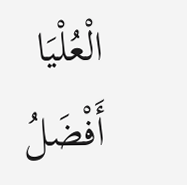الْعُلْيَا أَفْضَلُ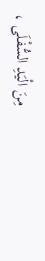مِنَ الْيَدِ السُّفْلَى ،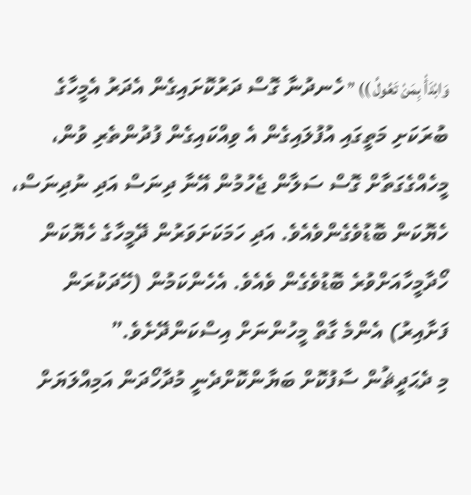وَابْدَأْ بِمَنْ تَعُولُ )) ” ހެނދުނާ ގޮސް ދަރުކޮށައިގެން އެދަރު އެމީހާގެ ބުރަކަށި މަތީގައި އުފުލައިގެން އެ ވިއްކައިގެން ފުދުންތެރި ވުން، މީހެއްގެގަތާށް ގޮސް ސަލާން ޖެހުމުން އޭނާ ދިނަސް އަދި ނުދިނަސް، ހެޔޮކަން ބޮޑުވެގެންވެއެވެ. އަދި ހަމަކަށަވަރުން ދޭމީހާގެ ހެޔޮކަން ހޯދާމީހާއަށްވުރެ ބޮޑުވެގެން ވެއެވެ. އެހެންކަމުން (ހޭދަކުރަން ފަށާއިރު) އެންމެ ގާތް މީހުންނަށް އިސްކަންދޭށެވެ.”
މި ދެޙަދީޘުން ސާފުކޮށް ބަޔާންކޮށްދެނީ މުދާހޯދަން އަމިއްލަޔަށް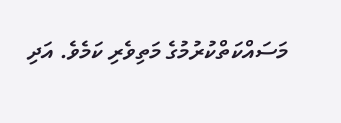މަސައްކަތްކުރުމުގެ މަތިވެރި ކަމެވެ. އަދި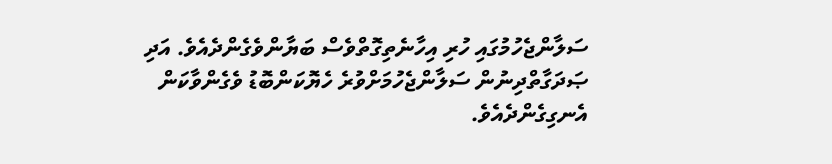ސަލާންޖެހުމުގައި ހުރި އިހާނެތިގޮތްވެސް ބަޔާންވެގެންދެއެވެ. އަދި ޞަދަގާތްދިނުން ސަލާންޖެހުމަށްވުރެ ހެޔޮކަންބޮޑު ވެގެންވާކަން އެނގިގެންދެއެވެ.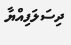ދިސަލަފިއްޔާ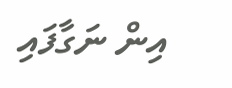އިން ނަގާފައި